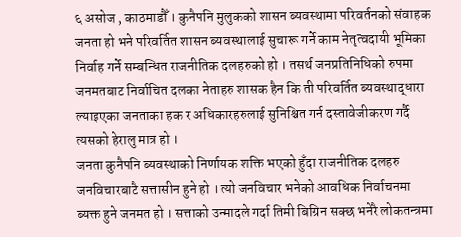६ असोज , काठमाडौँ । कुनैपनि मुलुकको शासन ब्यवस्थामा परिवर्तनको संवाहक जनता हो भने परिवर्तित शासन ब्यवस्थालाई सुचारू गर्ने काम नेतृत्वदायी भूमिका निर्वाह गर्ने सम्बन्धित राजनीतिक दलहरुको हो । तसर्थ जनप्रतिनिधिको रुपमा जनमतबाट निर्वाचित दलका नेताहरु शासक हैन कि ती परिवर्तित ब्यवस्थाद्धारा ल्याइएका जनताका हक र अधिकारहरुलाई सुनिश्चित गर्न दस्तावेजीकरण गर्दै त्यसको हेरालु मात्र हो ।
जनता कुनैपनि ब्यवस्थाको निर्णायक शक्ति भएको हुँदा राजनीतिक दलहरु जनविचारबाटै सत्तासीन हुने हो । त्यो जनविचार भनेको आवधिक निर्वाचनमा ब्यक्त हुने जनमत हो । सत्ताको उन्मादले गर्दा तिमी बिग्रिन सक्छ भनेरै लोकतन्त्रमा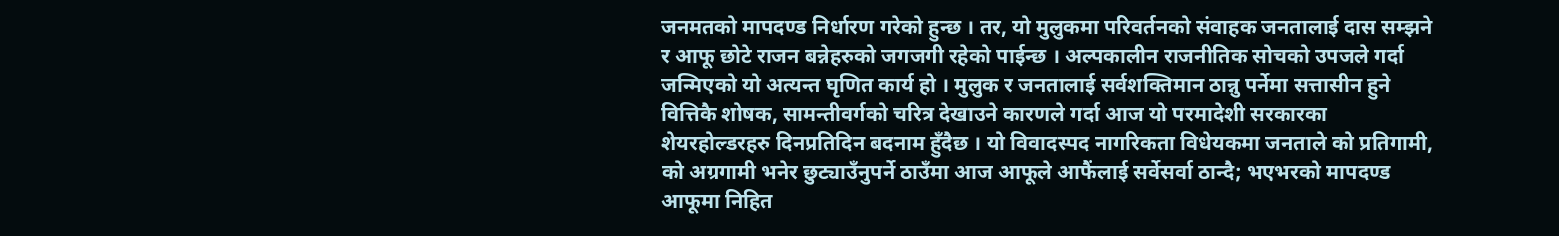जनमतको मापदण्ड निर्धारण गरेको हुन्छ । तर, यो मुलुकमा परिवर्तनको संवाहक जनतालाई दास सम्झने र आफू छोटे राजन बन्नेहरुको जगजगी रहेको पाईन्छ । अल्पकालीन राजनीतिक सोचको उपजले गर्दा जन्मिएको यो अत्यन्त घृणित कार्य हो । मुलुक र जनतालाई सर्वशक्तिमान ठान्नु पर्नेमा सत्तासीन हुने वित्तिकै शोषक, सामन्तीवर्गको चरित्र देखाउने कारणले गर्दा आज यो परमादेशी सरकारका शेयरहोल्डरहरु दिनप्रतिदिन बदनाम हुँदैछ । यो विवादस्पद नागरिकता विधेयकमा जनताले को प्रतिगामी, को अग्रगामी भनेर छुट्याउँनुपर्ने ठाउँमा आज आफूले आफैंलाई सर्वेसर्वा ठान्दै; भएभरको मापदण्ड आफूमा निहित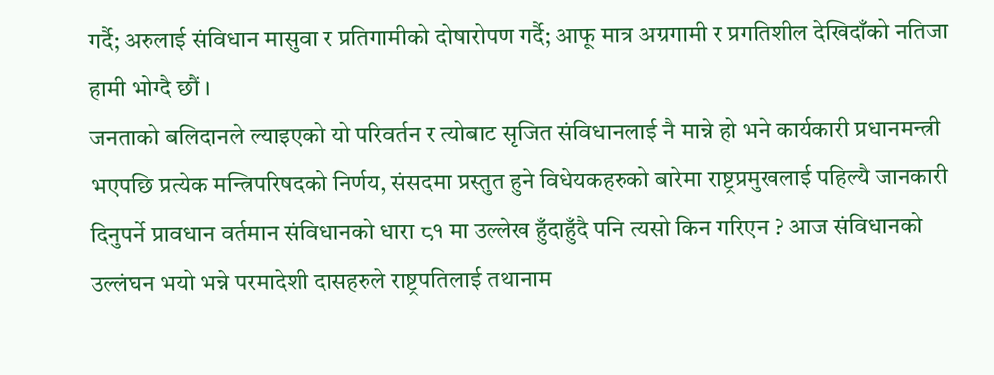गर्दै; अरुलाई संविधान मासुवा र प्रतिगामीको दोषारोपण गर्दै; आफू मात्र अग्रगामी र प्रगतिशील देखिदाँको नतिजा हामी भोग्दै छौं ।
जनताको बलिदानले ल्याइएको यो परिवर्तन र त्योबाट सृजित संविधानलाई नै मान्ने हो भने कार्यकारी प्रधानमन्त्री भएपछि प्रत्येक मन्त्रिपरिषदको निर्णय, संसदमा प्रस्तुत हुने विधेयकहरुको बारेमा राष्ट्रप्रमुखलाई पहिल्यै जानकारी दिनुपर्ने प्रावधान वर्तमान संविधानको धारा ८१ मा उल्लेख हुँदाहुँदै पनि त्यसो किन गरिएन ? आज संविधानको उल्लंघन भयो भन्ने परमादेशी दासहरुले राष्ट्रपतिलाई तथानाम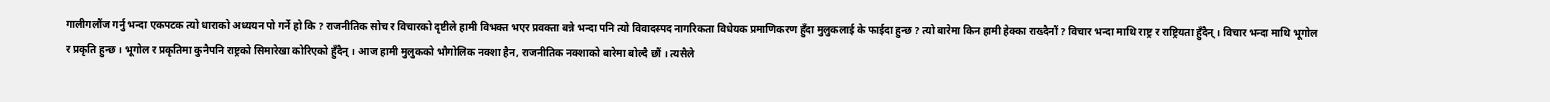गालीगलौंज गर्नु भन्दा एकपटक त्यो धाराको अध्ययन पो गर्ने हो कि ? राजनीतिक सोच र विचारको दृष्टीले हामी विभक्त भएर प्रवक्ता बन्ने भन्दा पनि त्यो विवादस्पद नागरिकता विधेयक प्रमाणिकरण हुँदा मुलुकलाई के फाईदा हुन्छ ? त्यो बारेमा किन हामी हेक्का राख्दैनौं ? विचार भन्दा माथि राष्ट्र र राष्ट्रियता हुँदैन् । विचार भन्दा माथि भूगोल र प्रकृति हुन्छ । भूगोल र प्रकृतिमा कुनैपनि राष्ट्रको सिमारेखा कोरिएको हुँदैन् । आज हामी मुलुकको भौगोलिक नक्शा हैन, राजनीतिक नक्शाको बारेमा बोल्दै छौं । त्यसैले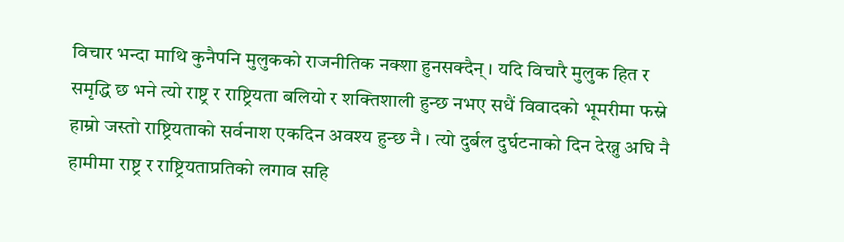विचार भन्दा माथि कुनैपनि मुलुकको राजनीतिक नक्शा हुनसक्दैन् । यदि विचारै मुलुक हित र समृद्धि छ भने त्यो राष्ट्र र राष्ट्रियता बलियो र शक्तिशाली हुन्छ नभए सधैं विवादको भूमरीमा फस्ने हाम्रो जस्तो राष्ट्रियताको सर्वनाश एकदिन अवश्य हुन्छ नै । त्यो दुर्बल दुर्घटनाको दिन देख्नु अघि नै हामीमा राष्ट्र र राष्ट्रियताप्रतिको लगाव सहि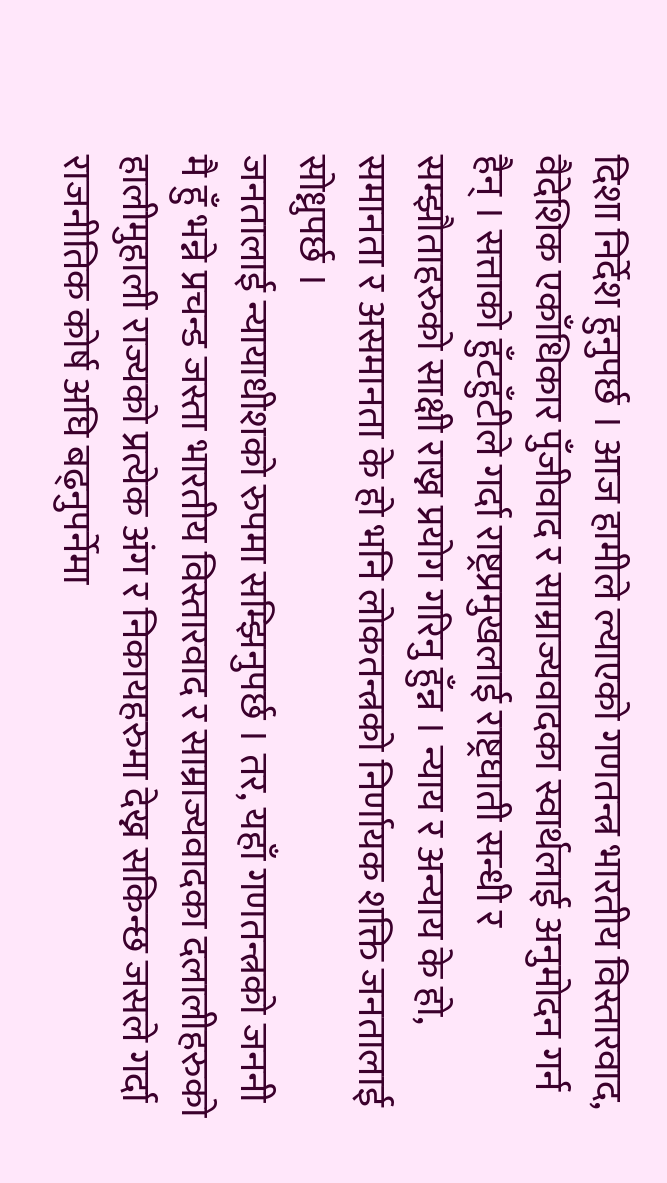दिशा निर्देश हुनुपर्छ । आज हामीले ल्याएको गणतन्त्र भारतीय विस्तारवाद, वैदेशिक एकाँधिकार पुँजीवाद र साम्राज्यवादका स्वार्थलाई अनुमोदन गर्न हैन् । सत्ताको हुँटहुँटीले गर्दा राष्ट्रप्रमुखलाई राष्ट्रघाती सन्धी र सम्झौताहरुको साक्षी राख्न प्रयोग गरिनु हुँन्न । न्याय र अन्याय के हो, समानता र असमानता के हो भनि लोकतन्त्रको निर्णायक शक्ति जनतालाई सोध्नुपर्छ ।
जनतालाई न्यायाधीशको रुपमा सम्झिनुपर्छ । तर, यहाँ गणतन्त्रको जननी मै हुँ भन्ने प्रचन्ड जस्ता भारतीय विस्तारवाद र साम्राज्यवादका दलालीहरुको हालीमुहाली राज्यको प्रत्येक अंग र निकायहरुमा देख्न सकिन्छ जसले गर्दा राजनीतिक कोर्ष अघि बढ्नुपर्नेमा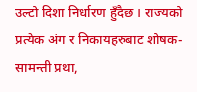उल्टो दिशा निर्धारण हुँदैछ । राज्यको प्रत्येक अंग र निकायहरुबाट शोषक-सामन्ती प्रथा,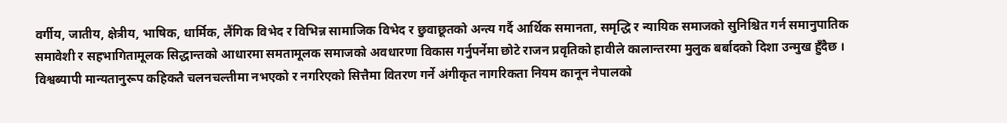वर्गीय, जातीय, क्षेत्रीय, भाषिक, धार्मिक, लैंगिक विभेद र विभिन्न सामाजिक विभेद र छुवाछूतको अन्त्य गर्दै आर्थिक समानता, समृद्धि र न्यायिक समाजको सुनिश्चित गर्न समानुपातिक समावेशी र सहभागितामूलक सिद्धान्तको आधारमा समतामूलक समाजको अवधारणा विकास गर्नुपर्नेमा छोटे राजन प्रवृतिको हावीले कालान्तरमा मुलुक बर्बादको दिशा उन्मुख हुँदैछ । विश्वब्यापी मान्यतानुरूप कहिकतै चलनचल्तीमा नभएको र नगरिएको सित्तैमा वितरण गर्ने अंगीकृत नागरिकता नियम कानून नेपालको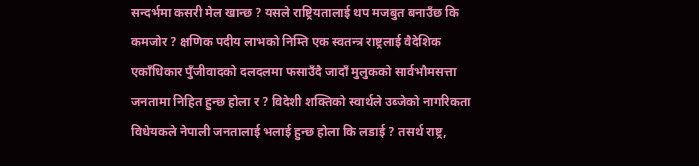सन्दर्भमा कसरी मेल खान्छ ? यसले राष्ट्रियतालाई थप मजबुत बनाउँछ कि कमजोर ? क्षणिक पदीय लाभको निम्ति एक स्वतन्त्र राष्ट्रलाई वैदेशिक एकाँधिकार पुँजीवादको दलदलमा फसाउँदै जादाँ मुलुकको सार्वभौमसत्ता जनतामा निहित हुन्छ होला र ? विदेशी शक्तिको स्वार्थले उब्जेको नागरिकता विधेयकले नेपाली जनतालाई भलाई हुन्छ होला कि लडाई ? तसर्थ राष्ट्र,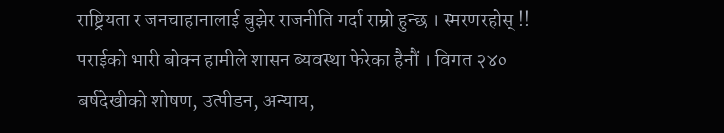राष्ट्रियता र जनचाहानालाई बुझेर राजनीति गर्दा राम्रो हुन्छ । स्मरणरहोस् !! पराईको भारी बोक्न हामीले शासन ब्यवस्था फेरेका हैनौं । विगत २४० बर्षदेखीको शोषण, उत्पीडन, अन्याय,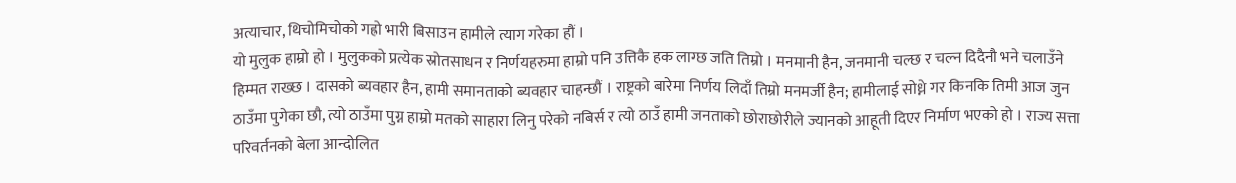अत्याचार, थिचोमिचोको गह्रो भारी बिसाउन हामीले त्याग गरेका हौं ।
यो मुलुक हाम्रो हो । मुलुकको प्रत्येक स्रोतसाधन र निर्णयहरुमा हाम्रो पनि उत्तिकै हक लाग्छ जति तिम्रो । मनमानी हैन, जनमानी चल्छ र चल्न दिदैनौ भने चलाउँने हिम्मत राख्छ । दासको ब्यवहार हैन, हामी समानताको ब्यवहार चाहन्छौं । राष्ट्रको बारेमा निर्णय लिदाँ तिम्रो मनमर्जी हैन; हामीलाई सोध्ने गर किनकि तिमी आज जुन ठाउँमा पुगेका छौ, त्यो ठाउँमा पुग्न हाम्रो मतको साहारा लिनु परेको नबिर्स र त्यो ठाउँ हामी जनताको छोराछोरीले ज्यानको आहूती दिएर निर्माण भएको हो । राज्य सत्ता परिवर्तनको बेला आन्दोलित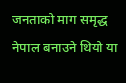जनताको माग समृद्ध नेपाल बनाउने थियो या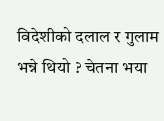विदेशीको दलाल र गुलाम भन्ने थियो ? चेतना भया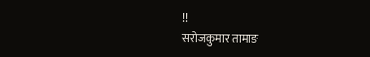!!
सरोजकुमार तामाङ